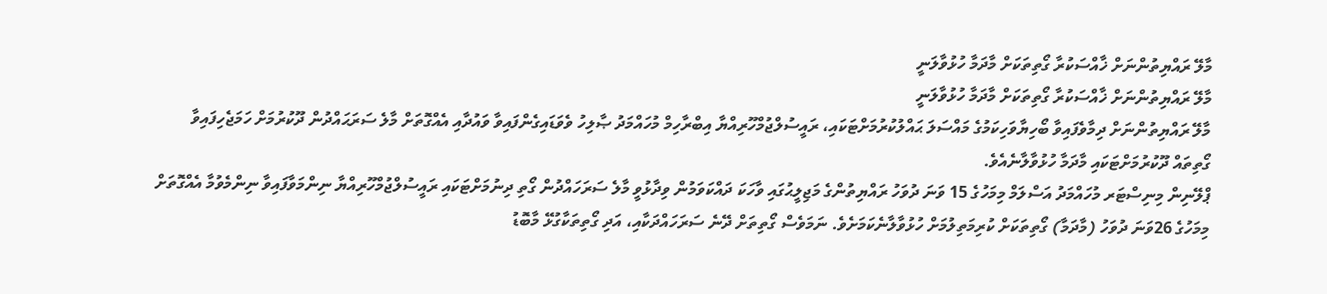މާލޭ ރައްޔިތުންނަށް ޚާއްސަކުރާ ގޯތިތަކަށް މާދަމާ ހުޅުވާލަނީ
މާލޭ ރައްޔިތުންނަށް ޚާއްސަކުރާ ގޯތިތަކަށް މާދަމާ ހުޅުވާލަނީ
މާލޭ ރައްޔިތުންނަށް ދިމާވެފައިވާ ބޯހިޔާވަހިކަމުގެ މައްސަލަ ޙައްލުކުރުމަށްޓަކައި، ރައީސުލްޖުމްހޫރިއްޔާ އިބްރާހިމް މުހައްމަދު ޞާލިހު ވެވަޑައިގެންފައިވާ ވައުދާއި އެއްގޮތަށް މާލެ ސަރަޙައްދުން ދޫކުރުމަށް ހަމަޖެހިފައިވާ ގޯތިތައް ދޫކުރުމަށްޓަކައި މާދަމާ ހުޅުވާލާނެއެވެ.
ޕްލޭނިން މިނިސްޓަރ މުހައްމަދު އަސްލަމް މިމަހުގެ 15 ވަނަ ދުވަހު ރައްޔިތުންގެ މަޖިލީޙުގައި ވާހަކަ ދައްކަވަމުން ވިދާޅުވީ މާލެ ސަރަހައްދުން ގޯތި ދިނުމަށްޓަކައި ރައީސުލްޖުމްހޫރިއްޔާ ނިންމަވާފައިވާ ނިންމެވުމާ އެއްގޮތަށް މިމަހުގެ 26ވަނަ ދުވަހު (މާދަމާ) ގޯތިތަކަށް ކުރިމަތިލުމަށް ހުޅުވާލާނެކަމަށެވެ. ނަމަވެސް ގޯތިތަށް ދޭނެ ސަރަހައްދަކާއި، އަދި ގޯތިތަކާގުޅޭ މާބޮޑު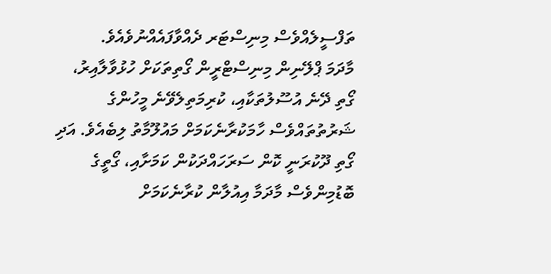ތަފްސީލެއްވެސް މިނިސްޓަރ ދެއްވާފައެއްނުވެއެވެ.
މާދަމަ ޕްލޭނިން މިނިސްޓްރީން ގޯތިތަކަށް ހުޅުވާލާއިރު، ގޯތި ދޭނެ އުސޫލުތަކާއި، ކުރިމަތިލެވޭނެ މީހުންގެ ޝަރުތުތައްވެސް ހާމަކުރާނެކަމަށް މައުލޫމާތު ލިބެއެވެ. އަދި ގޯތި ދޫކުރަނީ ކޮން ސަރަހައްދަކުން ކަމަށާއި، ގޯތީގެ ބޮޑުމިންވެސް މާދަމާ އިއުލާން ކުރާނެކަމަށް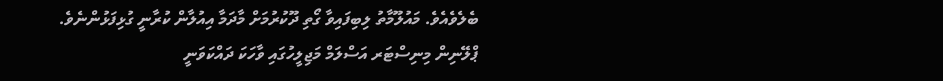ބެލެވެއެވެ. މައުލޫމާތު ލިބިފައިވާ ގޯތި ދޫކުރުމަށް މާދަމާ އިއުލާން ކުރާނީ ގުޅިފަޅުންނެވެ.
ޕްލޭނިން މިނިސްޓަރ އަސްލަމް މަޖިލީހުގައި ވާހަކަ ދައްކަވަނީ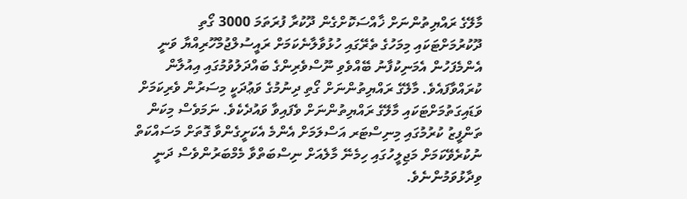މާލޭގެ ރައްޔިތުންނަށް ޚާއްސަކޮށްގެން ދޫކުރާ ފުރަތަމަ 3000 ގޯތި ދޫކުރުމަށްޓަކައި މިމަހުގެ ތެރޭގައި ހުޅުވާލާނެކަމަށް ރައީސުލްޖުމްހޫރިއްޔާ ވަނީ އެންމެފަހުން އެމަނިކުފާނު ބޭއްވެވި ނޫސްވެރިންގެ ބައްދަލުވުމުގައި އިއުލާން ކުރައްވާފައެވެ. މާލޭގެ ރައްޔިތުންނަށް ގޯތި ދިނުމުގެ ވަޢުދަކީ މިސަރުން ވެރިކަމަށް ވަޑައިގަތުމަށްޓަކައި މާލޭގެ ރައްޔިތުންނަށް ވެފައިވާ ވައުދެކެވެ. ނަމަވެސް މިކަން ތަންފީޒު ކުރުމުގައި މިނިސްޓަރ އަސްލަމަށް އެންމެ އެކަށީގެންވާ ގޮތަށް މަސައްކަތް ނުކުރެވޭކަމަށް މަޖިލީހުގައި ހިމެނޭ މާލެއަށް ނިސްބަތްވާ މެމްބަރުންވެސް ދަނީ ވިދާޅުވަމުންނެވެ.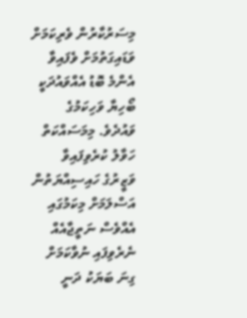މިސަރުކާރުން ވެރިކަމަށް ވަޑައިގަތުމަށް ވެފައިވާ އެންމެ ބޮޑު އެއްވައުދަކީ ބޯހިޔާ ވަހިކަމުގެ ވައުދެވެ. މިމަސައްކަތް ހަވާލު ކުރެވިފައިވާ ވަޒީރުގެ ހައިސިއްޔަތުން އަސްލަމަށް މިކަމުގައި އެއްވެސް ނަތީޖާއެއް ނެރެވިފައި ނުވާކަމަށް ގިނަ ބަޔަކު ދަނީ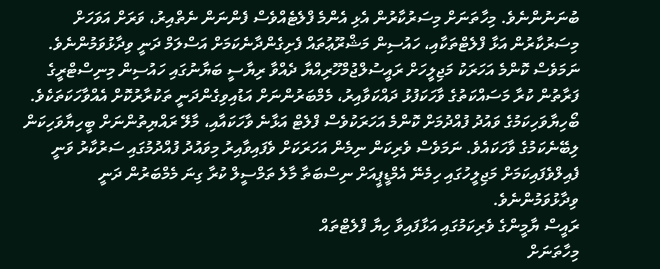ބުނަނުންނެވެ. މިހާތަނަށް މިސަރުކާރުން އެޅި އެންމެ ފްލެޓެއްވެސް ފެންނަން ނެތްއިރު، ވަރަށް އަވަހަށް މިސަރުކާރުން އަޅާ ފްލެޓްތަކާއި، ހައުސިން މަޝްރޫޢުތައް ފެށިގެންދާނެކަމަށް އަސްލަމް ދަނީ ވިދާޅުވަމުންނެވެ.
ނަމަވެސް ކޮންމެ އަހަރަކު މަޖިލީހަށް ރައީސުލްޖުމްހޫރިއްޔާ ދެއްވާ ރިޔާސީ ބަޔާނުގައި ހައުސިން މިނިސްޓްރީގެ ފަރާތުން ކުރާ މަސައްކަތުގެ ވާހަކަފުޅު ދައްކަވާއިރު، މެމްބަރުންނަށް އަޑުއިވިގެންދަނީ ތަކުރާރުކޮށް އެއްވާހަކަތަކެވެ. ބޯހިޔާވަހިކަމުގެ ވައުދު ފުއްދުމަށް ކޮންމެ އަހަރަކުވެސް ފްލެޓް އަޅާނެ ވާހަކައާއި، މާލޭ ރައްޔިތުންނަށް ބީހިޔާވަހިކަން ލިބޭނެކަމުގެ ވާހަކައެވެ. ނަމަވެސް ވެރިކަން ނިމެން އަހަރަކަށް ވެފައިވާއިރު މިވައުދު ފުއްދުމުގައި ސަރުކާރު ވަނީ ފެއިލްވެފައިކަމަށް މަޖިލީހުގައި ހިމެނޭ އެމްޑީޕީއަށް ނިސްބަތާ މާލެ ތަމްސީލް ކުރާ ގިނަ މެމްބަރުން ދަނީ ވިދާޅުވަމުންނެވެ.
ރައީސް ޔާމީންގެ ވެރިކަމުގައި އަޅާފައިވާ ހިޔާ ފްލެޓްތައް
މިހާތަނަށް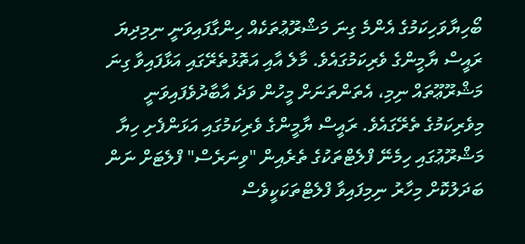ބޯހިޔާވަހިކަމުގެ އެންމެ ގިނަ މަޝްރޫޢުތަކެއް ހިންގާފައިވަނީ ނިމިދިޔަ ރައީސް ޔާމީންގެ ވެރިކަމުގައެވެ. މާލެ އާއި އަތޮޅުތެރޭގައި އަޅާފައިވާ ގިނަ މަޝްރޫޢޫތައް ނިމި، އެތަންތަނަށް މީހުން ވަދެ އާބާދުވެފައިވަނީ މިވެރިކަމުގެ ތެރޭގައެވެ. ރައީސް ޔާމީންގެ ވެރިކަމުގައި އަޅަންފެށި ހިޔާ މަޝްރޫޢުގައި ހިމެނޭ ފްލެޓްތަކުގެ ތެރެއިން "ވިނަރެސް" ފްލެޓަށް ނަން ބަދަލުކޮށް މިހާރު ނިމިފައިވާ ފްލެޓްތަކަކީވެސް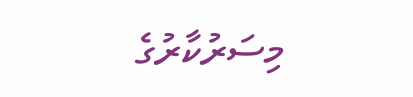މިސަރުކާރުގެ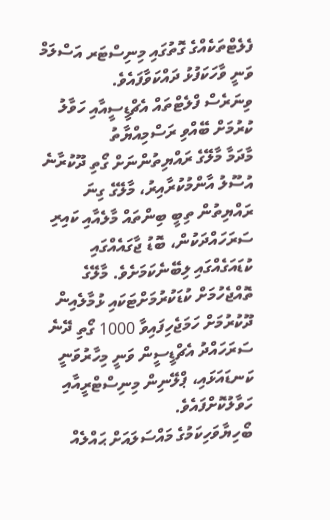ފެލެޓްތަކެއްގެ ގޮތުގައި މިނިސްޓަރ އަސްލަމް ވަނީ ވާހަކަފުޅު ދައްކަވާފައެވެ.
ވިނަރެސް ފްލެޓްތައް އެޗްޑީސީއާއި ހަވާލު ކުރުމަށް ބޭއްވި ރަސްމިއްޔާތު
މާދަމާ މާލޭގެ ރައްޔިތުންނަށް ގޯތި ދޫކުރާނެ އުސޫލު އާންމުކުރާއިރު، މާލޭގެ ގިނަ ރައްޔިތުން ތިބީ ބިންތައް މާލެއާއި ކައިރި ސަރަހައްދަކުން، ބޮޑު ޖާގައެއްގައި ކުޑައަގެއްގައި ލިބޭނެކަމަށެވެ. މާލޭގެ ތޮއްޖެހުމަށް ކުޑަކުރުމަށްޓަކައި ޅުމާލެއިން ދޫކުރުމަށް ހަމަޖެހިފައިވާ 1000 ގޯތި ދޭނެ ސަރަހައްދު އެޗްޑީސީން ވަނީ މިހާރުވަނީ ކަނޑައަޅައި، ޕްލޭނިން މިނިސްޓްރީއާއި ހަވާލުކޮށްފައެވެ.
ބޯހިޔާވަހިކަމުގެ މައްސަލައަށް ޙައްލެއް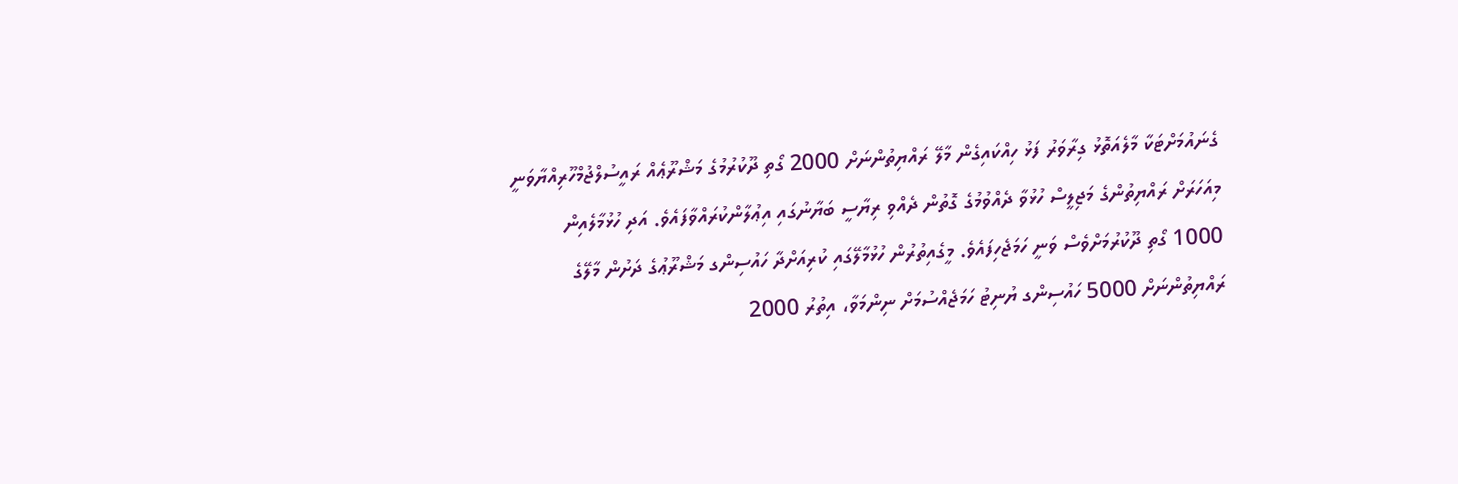ގެނައުމަށްޓަކާ މާލެއަތޮޅު ގިރާވަރު ފަޅު ހިއްކައިގެން މާލޭ ރައްޔިތުންނަށް 2000 ގޯތި ދޫކުރުމުގެ މަޝްރޫޢެއް ރައީސުލްޖުމްހޫރިއްޔާވަނީ މިއަހަރަށް ރައްޔިތުންގެ މަޖިލީސް ހުޅުވާ ދެއްވުމުގެ ގޮތުން ދެއްވި ރިޔާސީ ބަޔާނުގައި އިޢުލާންކުރައްވާފައެވެ. އަދި ހުޅުމާލެއިން 1000 ގޯތި ދޫކުރުމަށްވެސް ވަނީ ހަމަޖެހިފައެވެ. މީގެއިތުރުން ހުޅުމާލޭގައި ކުރިއަށްދާ ހައުސިންގ މަޝްރޫޢުގެ ދަށުން މާލޭގެ ރައްޔިތުންނަށް 5000 ހައުސިންގ ޔުނިޓު ހަމަޖެއްސުމަށް ނިންމަވާ، އިތުރު 2000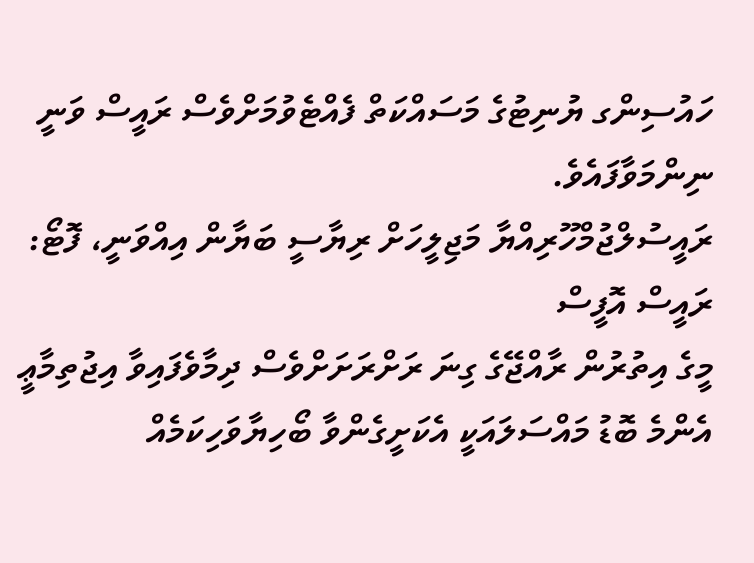ހައުސިންގ ޔުނިޓުގެ މަސައްކަތް ފެއްޓެވުމަށްވެސް ރައީސް ވަނީ ނިންމަވާފައެވެ.
ރައީސުލްޖުމްހޫރިއްޔާ މަޖިލީހަށް ރިޔާސީ ބަޔާން އިއްވަނީ، ފޮޓޯ: ރައީސް އޮފީސް
މީގެ އިތުރުން ރާއްޖޭގެ ގިނަ ރަށްރަށަށްވެސް ދިމާވެފައިވާ އިޖުތިމާޢީ އެންމެ ބޮޑު މައްސަލައަކީ އެކަށީގެންވާ ބޯހިޔާވަހިކަމެއް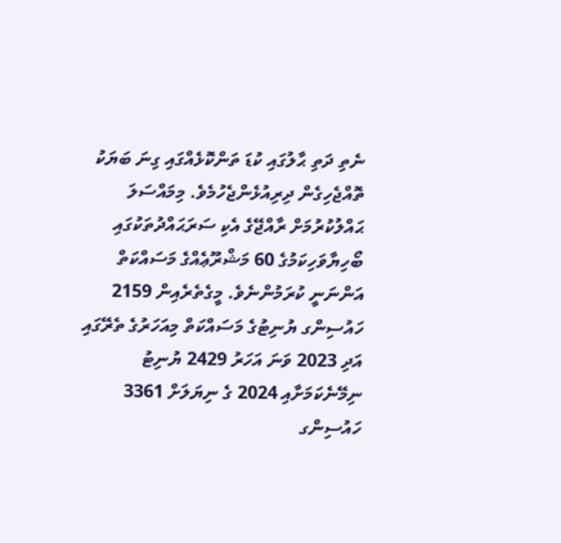ނެތި ދަތި ޙާލުގައި ކުޑަ ތަންކޮޅެއްގައި ގިނަ ބަޔަކު ތޮއްޖެހިގެން ދިރިއުޅެންޖެހުމެވެ. މިމައްސަލަ ޙައްލުކުރުމަށް ރާއްޖޭގެ އެކި ސަރަޙައްދުތަކުގައި ބޯހިޔާވަހިކަމުގެ 60 މަޝްރޫޢެއްގެ މަސައްކަތް އަންނަނީ ކުރަމުންނެވެ. މީގެތެރެއިން 2159 ހައުސިންގ ޔުނިޓުގެ މަސައްކަތް މިއަހަރުގެ ތެރޭގައި އަދި 2023 ވަނަ އަހަރު 2429 ޔުނިޓު ނިމޭނެކަމަށާއި 2024 ގެ ނިޔަލަށް 3361 ހައުސިންގ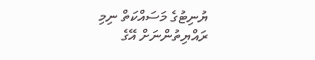ޔުނިޓުގެ މަސައްކަތް ނިމި ރައްޔިތުންނަށް އޭގެ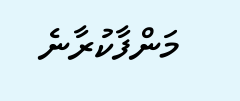މަންފާކުރާނެ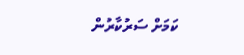ކަމަށް ސަރުކާރުން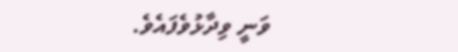ވަނީ ވިދާޅުވެފައެވެ.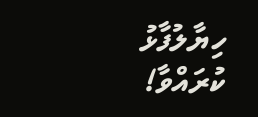ހިޔާލުފާޅު ކުރައްވާ!